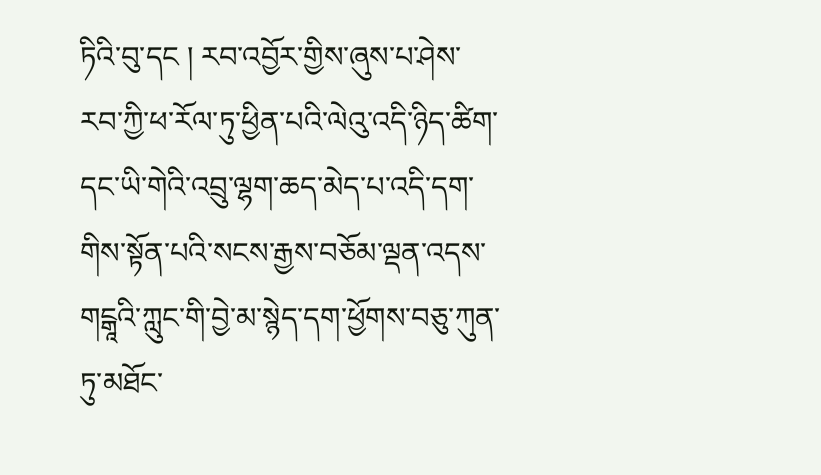ཏིའི་བུ་དང ། རབ་འབྱོར་གྱིས་ཞུས་པ་ཤེས་རབ་ཀྱི་ཕ་རོལ་ཏུ་ཕྱིན་པའི་ལེའུ་འདི་ཉིད་ཚིག་དང་ཡི་གེའི་འབྲུ་ལྷག་ཆད་མེད་པ་འདི་དག་གིས་སྟོན་པའི་སངས་རྒྱས་བཅོམ་ལྡན་འདས་གངྒཱའི་ཀླུང་གི་བྱེ་མ་སྙེད་དག་ཕྱོགས་བཅུ་ཀུན་ཏུ་མཐོང་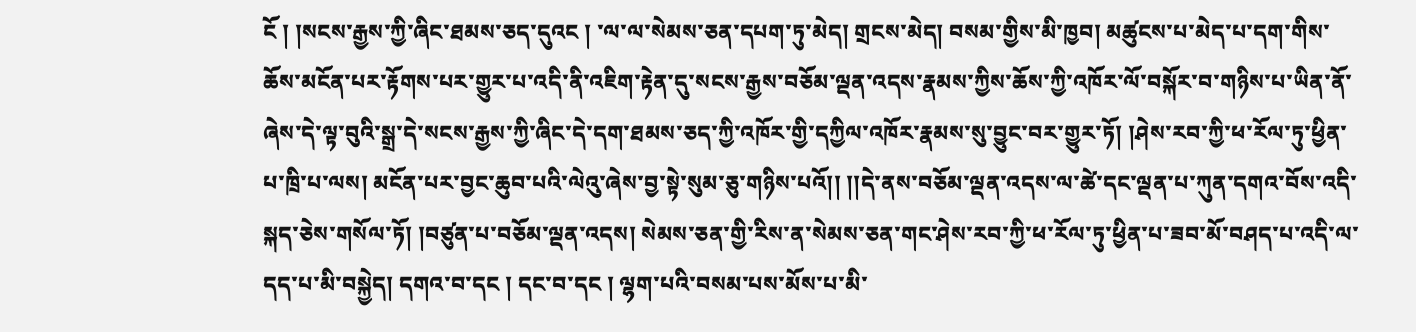ངོ ། །སངས་རྒྱས་ཀྱི་ཞིང་ཐམས་ཅད་དུའང ། ་ལ་ལ་སེམས་ཅན་དཔག་ཏུ་མེད། གྲངས་མེད། བསམ་གྱིས་མི་ཁྱབ། མཚུངས་པ་མེད་པ་དག་གིས་ཆོས་མངོན་པར་རྟོགས་པར་གྱུར་པ་འདི་ནི་འཇིག་རྟེན་དུ་སངས་རྒྱས་བཅོམ་ལྡན་འདས་རྣམས་ཀྱིས་ཆོས་ཀྱི་འཁོར་ལོ་བསྐོར་བ་གཉིས་པ་ཡིན་ནོ་ཞེས་དེ་ལྟ་བུའི་སྒྲ་དེ་སངས་རྒྱས་ཀྱི་ཞིང་དེ་དག་ཐམས་ཅད་ཀྱི་འཁོར་གྱི་དཀྱིལ་འཁོར་རྣམས་སུ་བྱུང་བར་གྱུར་ཏོ། །ཤེས་རབ་ཀྱི་ཕ་རོལ་ཏུ་ཕྱིན་པ་ཁྲི་པ་ལས། མངོན་པར་བྱང་ཆུབ་པའི་ལེའུ་ཞེས་བྱ་སྟེ་སུམ་ཅུ་གཉིས་པའོ།། །།དེ་ནས་བཅོམ་ལྡན་འདས་ལ་ཚེ་དང་ལྡན་པ་ཀུན་དགའ་བོས་འདི་སྐད་ཅེས་གསོལ་ཏོ། །བཙུན་པ་བཅོམ་ལྡན་འདས། སེམས་ཅན་གྱི་རིས་ན་སེམས་ཅན་གང་ཤེས་རབ་ཀྱི་ཕ་རོལ་ཏུ་ཕྱིན་པ་ཟབ་མོ་བཤད་པ་འདི་ལ་དད་པ་མི་བསྐྱེད། དགའ་བ་དང ། དང་བ་དང ། ལྷག་པའི་བསམ་པས་མོས་པ་མི་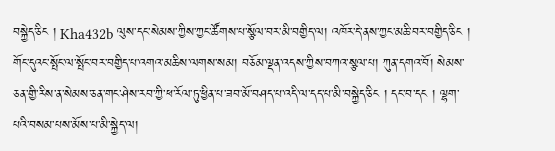བསྐྱེད་ཅིང ། Kha432b ལུས་དང་སེམས་ཀྱིས་ཀྱང་ཚོགས་པ་སྩོལ་བར་མི་བགྱིད་ལ། འཁོར་དེ་ནས་ཀྱང་མཆི་བར་བགྱིད་ཅིང ། གོང་དུའང་སྤོང་ལ་སྤོང་བར་བགྱིད་པ་འགའ་མཆིས་ལགས་སམ། བཅོམ་ལྡན་འདས་ཀྱིས་བཀའ་སྩལ་པ། ཀུན་དགའ་བོ། སེམས་ཅན་གྱི་རིས་ན་སེམས་ཅན་གང་ཤེས་རབ་ཀྱི་ཕ་རོལ་ཏུ་ཕྱིན་པ་ཟབ་མོ་བཤད་པ་འདི་ལ་དད་པ་མི་བསྐྱེད་ཅིང ། དང་བ་དང ། ལྷག་པའི་བསམ་པས་མོས་པ་མི་སྐྱེད་ལ།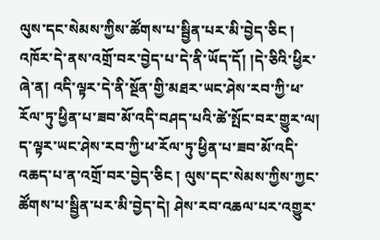ལུས་དང་སེམས་ཀྱིས་ཚོགས་པ་སྦྱིན་པར་མི་བྱེད་ཅིང ། འཁོར་དེ་ནས་འགྲོ་བར་བྱེད་པ་དེ་ནི་ཡོད་དོ། །དེ་ཅིའི་ཕྱིར་ཞེ་ན། འདི་ལྟར་དེ་ནི་སྔོན་གྱི་མཐར་ཡང་ཤེས་རབ་ཀྱི་ཕ་རོལ་ཏུ་ཕྱིན་པ་ཟབ་མོ་འདི་བཤད་པའི་ཚེ་སྤོང་བར་གྱུར་ལ། ད་ལྟར་ཡང་ཤེས་རབ་ཀྱི་ཕ་རོལ་ཏུ་ཕྱིན་པ་ཟབ་མོ་འདི་འཆད་པ་ན་འགྲོ་བར་བྱེད་ཅིང ། ལུས་དང་སེམས་ཀྱིས་ཀྱང་ཚོགས་པ་སྦྱིན་པར་མི་བྱེད་དེ། ཤེས་རབ་འཆལ་པར་འགྱུར་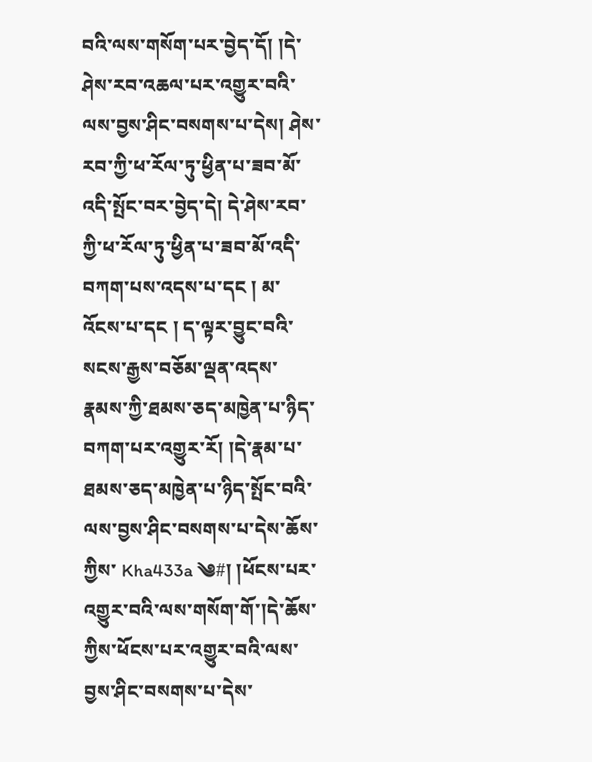བའི་ལས་གསོག་པར་བྱེད་དོ། །དེ་ཤེས་རབ་འཆལ་པར་འགྱུར་བའི་ལས་བྱས་ཤིང་བསགས་པ་དེས། ཤེས་རབ་ཀྱི་ཕ་རོལ་ཏུ་ཕྱིན་པ་ཟབ་མོ་འདི་སྤོང་བར་བྱེད་དེ། དེ་ཤེས་རབ་ཀྱི་ཕ་རོལ་ཏུ་ཕྱིན་པ་ཟབ་མོ་འདི་བཀག་པས་འདས་པ་དང ། མ་འོངས་པ་དང ། ད་ལྟར་བྱུང་བའི་སངས་རྒྱས་བཅོམ་ལྡན་འདས་རྣམས་ཀྱི་ཐམས་ཅད་མཁྱེན་པ་ཉིད་བཀག་པར་འགྱུར་རོ། །དེ་རྣམ་པ་ཐམས་ཅད་མཁྱེན་པ་ཉིད་སྤོང་བའི་ལས་བྱས་ཤིང་བསགས་པ་དེས་ཆོས་ཀྱིས་ Kha433a ༄#། །ཕོངས་པར་འགྱུར་བའི་ལས་གསོག་གོ་།དེ་ཆོས་ཀྱིས་ཕོངས་པར་འགྱུར་བའི་ལས་བྱས་ཤིང་བསགས་པ་དེས་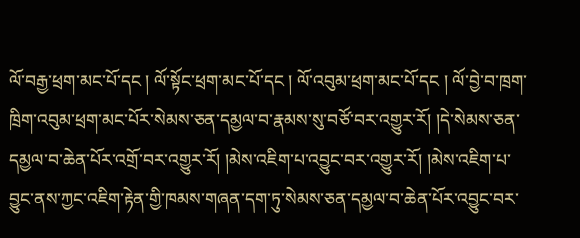ལོ་བརྒྱ་ཕྲག་མང་པོ་དང ། ལོ་སྟོང་ཕྲག་མང་པོ་དང ། ལོ་འབུམ་ཕྲག་མང་པོ་དང ། ལོ་བྱེ་བ་ཁྲག་ཁྲིག་འབུམ་ཕྲག་མང་པོར་སེམས་ཅན་དམྱལ་བ་རྣམས་སུ་བཙོ་བར་འགྱུར་རོ། །དེ་སེམས་ཅན་དམྱལ་བ་ཆེན་པོར་འགྲོ་བར་འགྱུར་རོ། །མེས་འཇིག་པ་འབྱུང་བར་འགྱུར་རོ། །མེས་འཇིག་པ་བྱུང་ནས་ཀྱང་འཇིག་རྟེན་གྱི་ཁམས་གཞན་དག་ཏུ་སེམས་ཅན་དམྱལ་བ་ཆེན་པོར་འབྱུང་བར་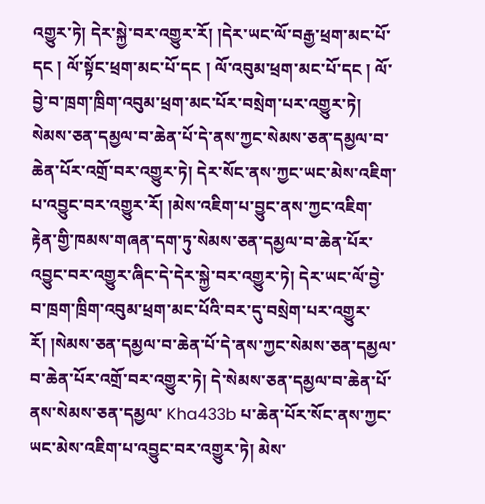འགྱུར་ཏེ། དེར་སྐྱེ་བར་འགྱུར་རོ། །དེར་ཡང་ལོ་བརྒྱ་ཕྲག་མང་པོ་དང ། ལོ་སྟོང་ཕྲག་མང་པོ་དང ། ལོ་འབུམ་ཕྲག་མང་པོ་དང ། ལོ་བྱེ་བ་ཁྲག་ཁྲིག་འབུམ་ཕྲག་མང་པོར་བསྲེག་པར་འགྱུར་ཏེ། སེམས་ཅན་དམྱལ་བ་ཆེན་པོ་དེ་ནས་ཀྱང་སེམས་ཅན་དམྱལ་བ་ཆེན་པོར་འགྲོ་བར་འགྱུར་ཏེ། དེར་སོང་ནས་ཀྱང་ཡང་མེས་འཇིག་པ་འབྱུང་བར་འགྱུར་རོ། །མེས་འཇིག་པ་བྱུང་ནས་ཀྱང་འཇིག་རྟེན་གྱི་ཁམས་གཞན་དག་ཏུ་སེམས་ཅན་དམྱལ་བ་ཆེན་པོར་འབྱུང་བར་འགྱུར་ཞིང་དེ་དེར་སྐྱེ་བར་འགྱུར་ཏེ། དེར་ཡང་ལོ་བྱེ་བ་ཁྲག་ཁྲིག་འབུམ་ཕྲག་མང་པོའི་བར་དུ་བསྲེག་པར་འགྱུར་རོ། །སེམས་ཅན་དམྱལ་བ་ཆེན་པོ་དེ་ནས་ཀྱང་སེམས་ཅན་དམྱལ་བ་ཆེན་པོར་འགྲོ་བར་འགྱུར་ཏེ། དེ་སེམས་ཅན་དམྱལ་བ་ཆེན་པོ་ནས་སེམས་ཅན་དམྱལ་ Kha433b པ་ཆེན་པོར་སོང་ནས་ཀྱང་ཡང་མེས་འཇིག་པ་འབྱུང་བར་འགྱུར་ཏེ། མེས་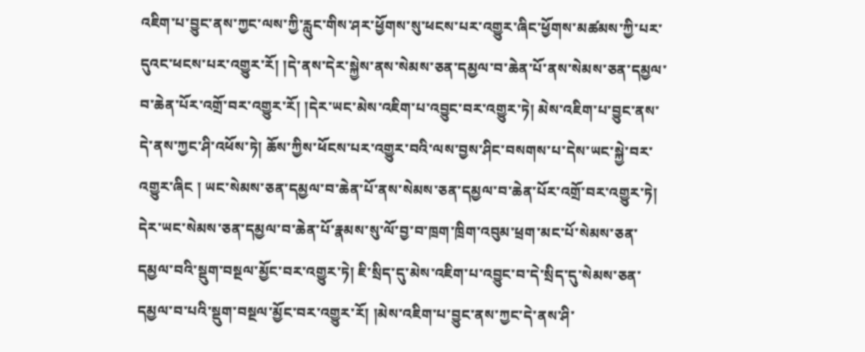འཇིག་པ་བྱུང་ནས་ཀྱང་ལས་ཀྱི་རླུང་གིས་ཤར་ཕྱོགས་སུ་ཕངས་པར་འགྱུར་ཞིང་ཕྱོགས་མཚམས་ཀྱི་པར་དུའང་ཕངས་པར་འགྱུར་རོ། །དེ་ནས་དེར་སྐྱེས་ནས་སེམས་ཅན་དམྱལ་བ་ཆེན་པོ་ནས་སེམས་ཅན་དམྱལ་བ་ཆེན་པོར་འགྲོ་བར་འགྱུར་རོ། །དེར་ཡང་མེས་འཇིག་པ་འབྱུང་བར་འགྱུར་ཏེ། མེས་འཇིག་པ་བྱུང་ནས་དེ་ནས་ཀྱང་ཤི་འཕོས་ཏེ། ཆོས་ཀྱིས་ཕོངས་པར་འགྱུར་བའི་ལས་བྱས་ཤིང་བསགས་པ་དེས་ཡང་སྐྱེ་བར་འགྱུར་ཞིང ། ཡང་སེམས་ཅན་དམྱལ་བ་ཆེན་པོ་ནས་སེམས་ཅན་དམྱལ་བ་ཆེན་པོར་འགྲོ་བར་འགྱུར་ཏེ། དེར་ཡང་སེམས་ཅན་དམྱལ་བ་ཆེན་པོ་རྣམས་སུ་ལོ་བྱ་བ་ཁྲག་ཁྲིག་འབུམ་ཕྲག་མང་པོ་སེམས་ཅན་དམྱལ་བའི་སྡུག་བསྔལ་མྱོང་བར་འགྱུར་ཏེ། ཇི་སྲིད་དུ་མེས་འཇིག་པ་འབྱུང་བ་དེ་སྲིད་དུ་སེམས་ཅན་དམྱལ་བ་པའི་སྡུག་བསྔལ་མྱོང་བར་འགྱུར་རོ། །མེས་འཇིག་པ་བྱུང་ནས་ཀྱང་དེ་ནས་ཤི་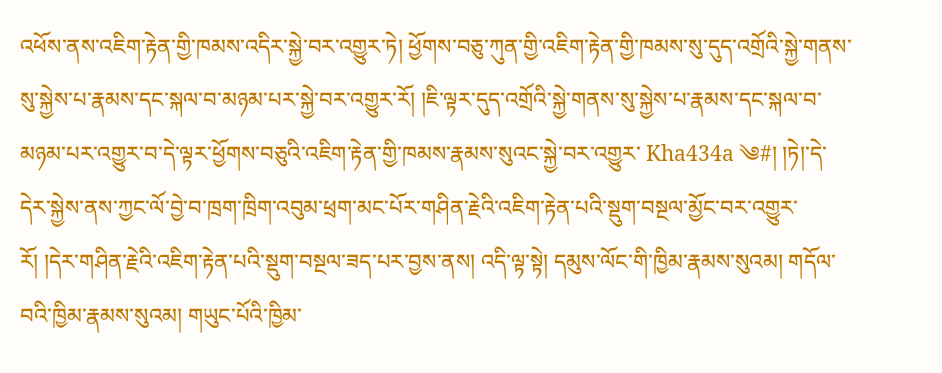འཕོས་ནས་འཇིག་རྟེན་གྱི་ཁམས་འདིར་སྐྱེ་བར་འགྱུར་ཏེ། ཕྱོགས་བཅུ་ཀུན་གྱི་འཇིག་རྟེན་གྱི་ཁམས་སུ་དུད་འགྲོའི་སྐྱེ་གནས་སུ་སྐྱེས་པ་རྣམས་དང་སྐལ་བ་མཉམ་པར་སྐྱེ་བར་འགྱུར་རོ། །ཇི་ལྟར་དུད་འགྲོའི་སྐྱེ་གནས་སུ་སྐྱེས་པ་རྣམས་དང་སྐལ་བ་མཉམ་པར་འགྱུར་བ་དེ་ལྟར་ཕྱོགས་བཅུའི་འཇིག་རྟེན་གྱི་ཁམས་རྣམས་སུའང་སྐྱེ་བར་འགྱུར་ Kha434a ༄#། །ཏེ།་དེ་དེར་སྐྱེས་ནས་ཀྱང་ལོ་བྱེ་བ་ཁྲག་ཁྲིག་འབུམ་ཕྲག་མང་པོར་གཤིན་རྗེའི་འཇིག་རྟེན་པའི་སྡུག་བསྔལ་མྱོང་བར་འགྱུར་རོ། །དེར་གཤིན་རྗེའི་འཇིག་རྟེན་པའི་སྡུག་བསྔལ་ཟད་པར་བྱས་ནས། འདི་ལྟ་སྟེ། དམུས་ལོང་གི་ཁྱིམ་རྣམས་སུའམ། གདོལ་བའི་ཁྱིམ་རྣམས་སུའམ། གཡུང་པོའི་ཁྱིམ་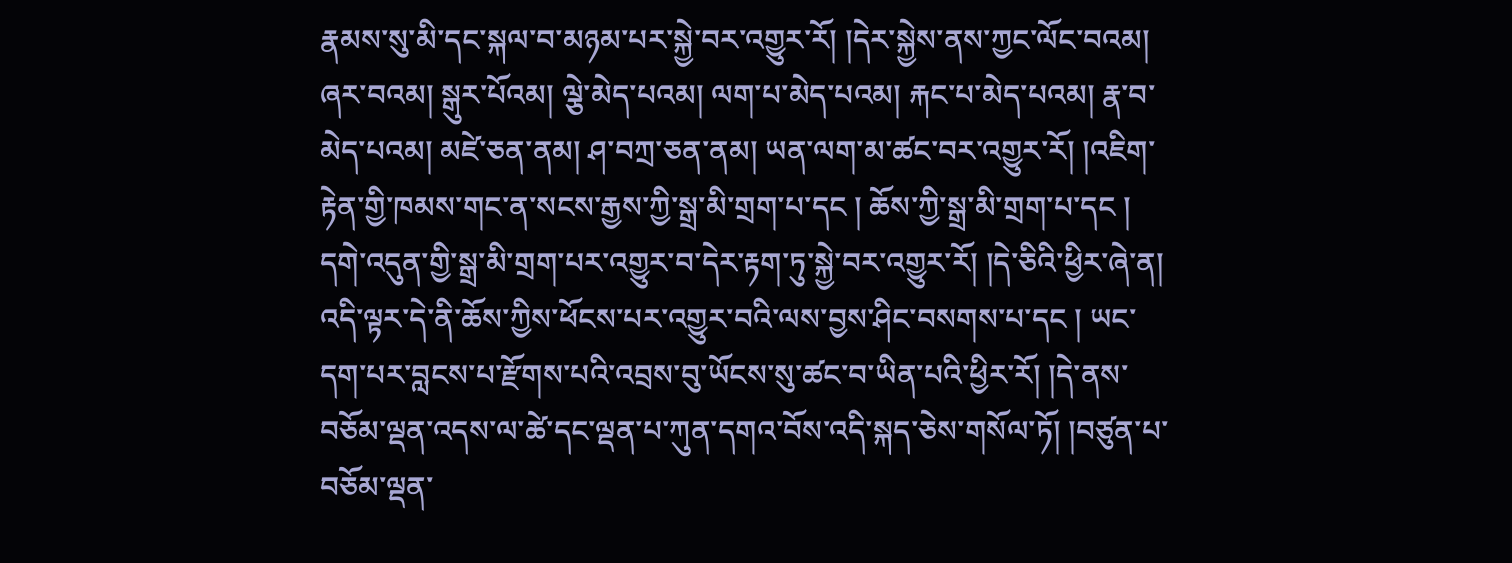རྣམས་སུ་མི་དང་སྐལ་བ་མཉམ་པར་སྐྱེ་བར་འགྱུར་རོ། །དེར་སྐྱེས་ནས་ཀྱང་ལོང་བའམ། ཞར་བའམ། སྒུར་པོའམ། ལྕེ་མེད་པའམ། ལག་པ་མེད་པའམ། རྐང་པ་མེད་པའམ། རྣ་བ་མེད་པའམ། མཛེ་ཅན་ནམ། ཤ་བཀྲ་ཅན་ནམ། ཡན་ལག་མ་ཚང་བར་འགྱུར་རོ། །འཇིག་རྟེན་གྱི་ཁམས་གང་ན་སངས་རྒྱས་ཀྱི་སྒྲ་མི་གྲག་པ་དང ། ཆོས་ཀྱི་སྒྲ་མི་གྲག་པ་དང ། དགེ་འདུན་གྱི་སྒྲ་མི་གྲག་པར་འགྱུར་བ་དེར་རྟག་ཏུ་སྐྱེ་བར་འགྱུར་རོ། །དེ་ཅིའི་ཕྱིར་ཞེ་ན། འདི་ལྟར་དེ་ནི་ཆོས་ཀྱིས་ཕོངས་པར་འགྱུར་བའི་ལས་བྱས་ཤིང་བསགས་པ་དང ། ཡང་དག་པར་བླངས་པ་རྫོགས་པའི་འབྲས་བུ་ཡོངས་སུ་ཚང་བ་ཡིན་པའི་ཕྱིར་རོ། །དེ་ནས་བཅོམ་ལྡན་འདས་ལ་ཚེ་དང་ལྡན་པ་ཀུན་དགའ་བོས་འདི་སྐད་ཅེས་གསོལ་ཏོ། །བཙུན་པ་བཅོམ་ལྡན་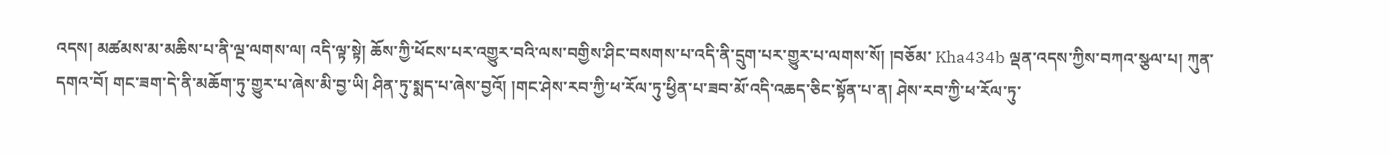འདས། མཚམས་མ་མཆིས་པ་ནི་ལྔ་ལགས་ལ། འདི་ལྟ་སྟེ། ཆོས་ཀྱི་ཕོངས་པར་འགྱུར་བའི་ལས་བགྱིས་ཤིང་བསགས་པ་འདི་ནི་དྲུག་པར་གྱུར་པ་ལགས་སོ། །བཅོམ་ Kha434b ལྡན་འདས་ཀྱིས་བཀའ་སྩལ་པ། ཀུན་དགའ་བོ། གང་ཟག་དེ་ནི་མཆོག་ཏུ་གྱུར་པ་ཞེས་མི་བྱ་ཡི། ཤིན་ཏུ་སྨད་པ་ཞེས་བྱའོ། །གང་ཤེས་རབ་ཀྱི་ཕ་རོལ་ཏུ་ཕྱིན་པ་ཟབ་མོ་འདི་འཆད་ཅིང་སྟོན་པ་ན། ཤེས་རབ་ཀྱི་ཕ་རོལ་ཏུ་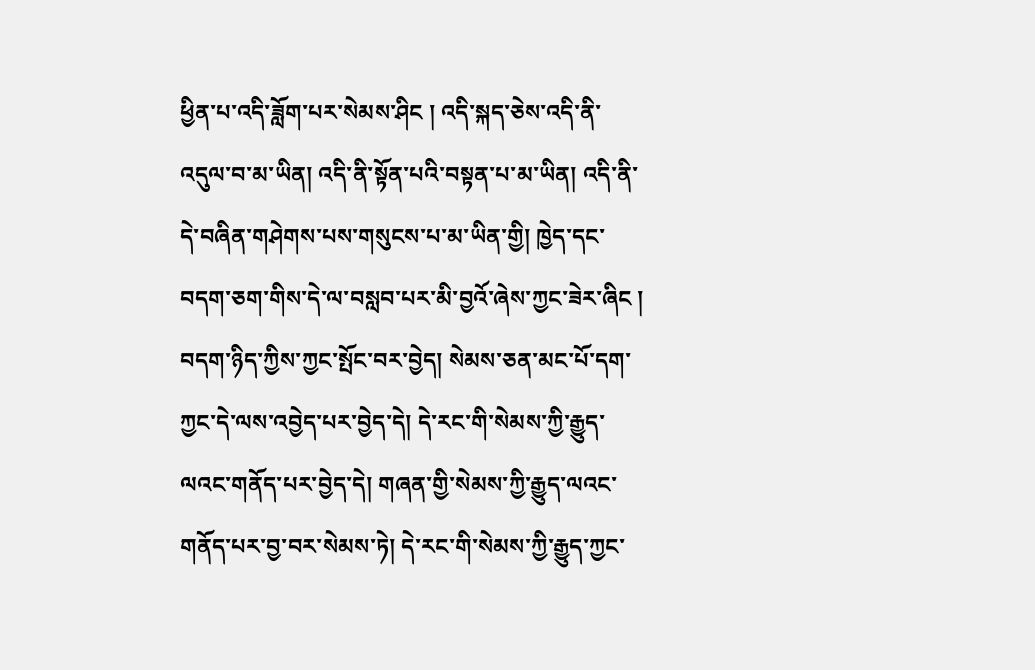ཕྱིན་པ་འདི་ཟློག་པར་སེམས་ཤིང ། འདི་སྐད་ཅེས་འདི་ནི་འདུལ་བ་མ་ཡིན། འདི་ནི་སྟོན་པའི་བསྟན་པ་མ་ཡིན། འདི་ནི་དེ་བཞིན་གཤེགས་པས་གསུངས་པ་མ་ཡིན་གྱི། ཁྱེད་དང་བདག་ཅག་གིས་དེ་ལ་བསླབ་པར་མི་བྱའོ་ཞེས་ཀྱང་ཟེར་ཞིང ། བདག་ཉིད་ཀྱིས་ཀྱང་སྤོང་བར་བྱེད། སེམས་ཅན་མང་པོ་དག་ཀྱང་དེ་ལས་འབྱེད་པར་བྱེད་དེ། དེ་རང་གི་སེམས་ཀྱི་རྒྱུད་ལའང་གནོད་པར་བྱེད་དེ། གཞན་གྱི་སེམས་ཀྱི་རྒྱུད་ལའང་གནོད་པར་བྱ་བར་སེམས་ཏེ། དེ་རང་གི་སེམས་ཀྱི་རྒྱུད་ཀྱང་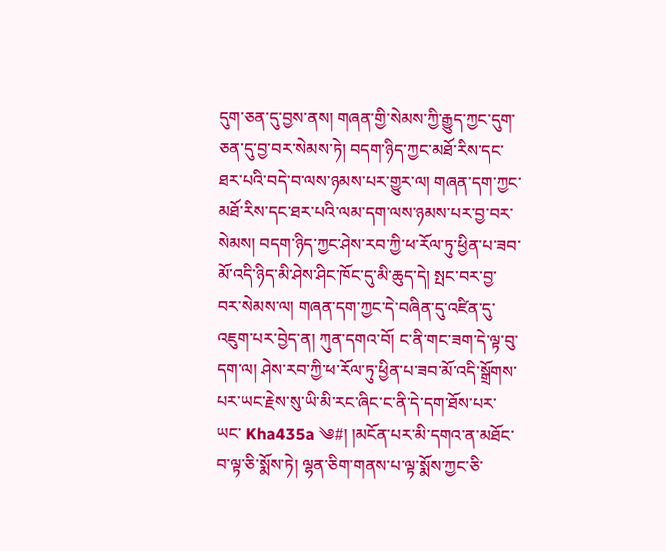དུག་ཅན་དུ་བྱས་ནས། གཞན་གྱི་སེམས་ཀྱི་རྒྱུད་ཀྱང་དུག་ཅན་དུ་བྱ་བར་སེམས་ཏེ། བདག་ཉིད་ཀྱང་མཐོ་རིས་དང་ཐར་པའི་བདེ་བ་ལས་ཉམས་པར་གྱུར་ལ། གཞན་དག་ཀྱང་མཐོ་རིས་དང་ཐར་པའི་ལམ་དག་ལས་ཉམས་པར་བྱ་བར་སེམས། བདག་ཉིད་ཀྱང་ཤེས་རབ་ཀྱི་ཕ་རོལ་ཏུ་ཕྱིན་པ་ཟབ་མོ་འདི་ཉིད་མི་ཤེས་ཤིང་ཁོང་དུ་མི་ཆུད་དེ། སྤང་བར་བྱ་བར་སེམས་ལ། གཞན་དག་ཀྱང་དེ་བཞིན་དུ་འཛིན་དུ་འཇུག་པར་བྱེད་ན། ཀུན་དགའ་བོ། ང་ནི་གང་ཟག་དེ་ལྟ་བུ་དག་ལ། ཤེས་རབ་ཀྱི་ཕ་རོལ་ཏུ་ཕྱིན་པ་ཟབ་མོ་འདི་སྒྲོགས་པར་ཡང་རྗེས་སུ་ཡི་མི་རང་ཞིང་ང་ནི་དེ་དག་ཐོས་པར་ཡང་ Kha435a ༄#། །མངོན་པར་མི་དགའ་ན་མཐོང་བ་ལྟ་ཅི་སྨོས་ཏེ། ལྷན་ཅིག་གནས་པ་ལྟ་སྨོས་ཀྱང་ཅི་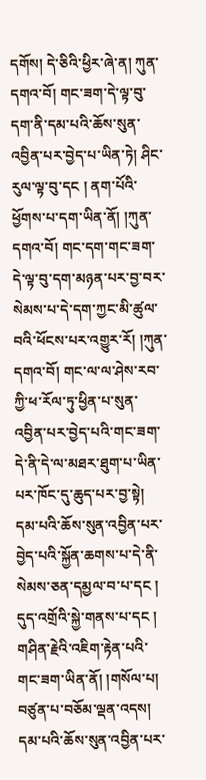དགོས། དེ་ཅིའི་ཕྱིར་ཞེ་ན། ཀུན་དགའ་བོ། གང་ཟག་དེ་ལྟ་བུ་དག་ནི་དམ་པའི་ཆོས་སུན་འབྱིན་པར་བྱེད་པ་ཡིན་ཏེ། ཤིང་རུལ་ལྟ་བུ་དང ། ནག་པོའི་ཕྱོགས་པ་དག་ཡིན་ནོ། །ཀུན་དགའ་བོ། གང་དག་གང་ཟག་དེ་ལྟ་བུ་དག་མཉན་པར་བྱ་བར་སེམས་པ་དེ་དག་ཀྱང་མི་ཚུལ་བའི་ཕོངས་པར་འགྱུར་རོ། །ཀུན་དགའ་བོ། གང་ལ་ལ་ཤེས་རབ་ཀྱི་ཕ་རོལ་ཏུ་ཕྱིན་པ་སུན་འབྱིན་པར་བྱེད་པའི་གང་ཟག་དེ་ནི་དེ་ལ་མཐར་ཐུག་པ་ཡིན་པར་ཁོང་དུ་ཆུད་པར་བྱ་སྟེ། དམ་པའི་ཆོས་སུན་འབྱིན་པར་བྱེད་པའི་སྐྱོན་ཆགས་པ་དེ་ནི་སེམས་ཅན་དམྱལ་བ་པ་དང ། དུད་འགྲོའི་སྐྱེ་གནས་པ་དང ། གཤིན་རྗེའི་འཇིག་རྟེན་པའི་གང་ཟག་ཡིན་ནོ། །གསོལ་པ། བཙུན་པ་བཅོམ་ལྡན་འདས། དམ་པའི་ཆོས་སུན་འབྱིན་པར་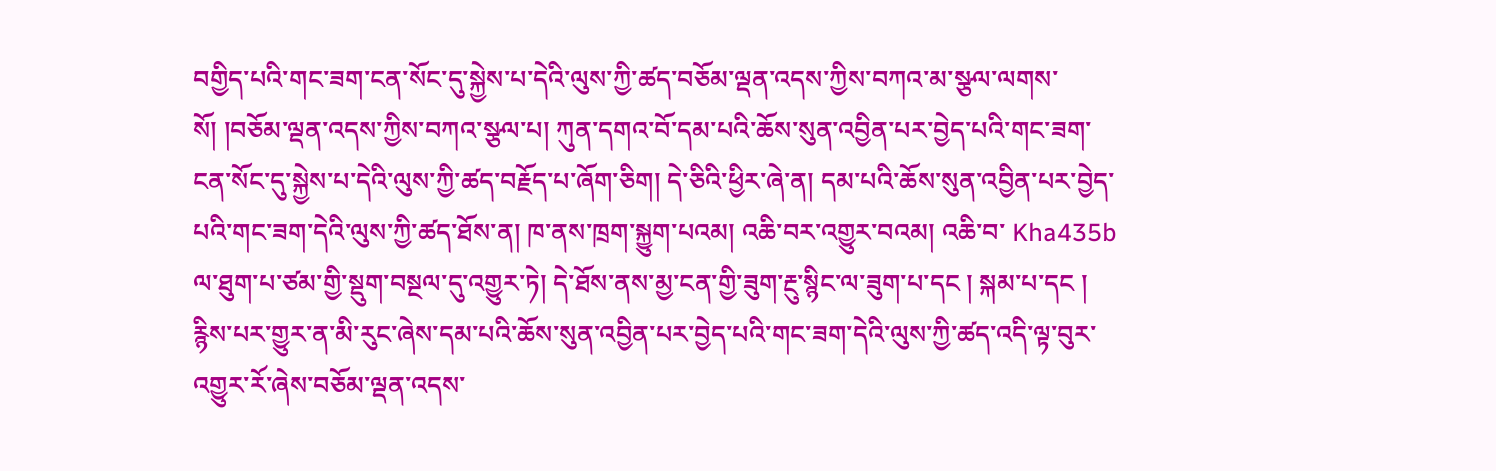བགྱིད་པའི་གང་ཟག་ངན་སོང་དུ་སྐྱེས་པ་དེའི་ལུས་ཀྱི་ཚད་བཅོམ་ལྡན་འདས་ཀྱིས་བཀའ་མ་སྩལ་ལགས་སོ། །བཅོམ་ལྡན་འདས་ཀྱིས་བཀའ་སྩལ་པ། ཀུན་དགའ་བོ་དམ་པའི་ཆོས་སུན་འབྱིན་པར་བྱེད་པའི་གང་ཟག་ངན་སོང་དུ་སྐྱེས་པ་དེའི་ལུས་ཀྱི་ཚད་བརྗོད་པ་ཞོག་ཅིག། དེ་ཅིའི་ཕྱིར་ཞེ་ན། དམ་པའི་ཆོས་སུན་འབྱིན་པར་བྱེད་པའི་གང་ཟག་དེའི་ལུས་ཀྱི་ཚད་ཐོས་ན། ཁ་ནས་ཁྲག་སྐྱུག་པའམ། འཆི་བར་འགྱུར་བའམ། འཆི་བ་ Kha435b ལ་ཐུག་པ་ཙམ་གྱི་སྡུག་བསྔལ་དུ་འགྱུར་ཏེ། དེ་ཐོས་ནས་མྱ་ངན་གྱི་ཟུག་རྔུ་སྙིང་ལ་ཟུག་པ་དང ། སྐམ་པ་དང ། རྙིས་པར་གྱུར་ན་མི་རུང་ཞེས་དམ་པའི་ཆོས་སུན་འབྱིན་པར་བྱེད་པའི་གང་ཟག་དེའི་ལུས་ཀྱི་ཚད་འདི་ལྟ་བུར་འགྱུར་རོ་ཞེས་བཅོམ་ལྡན་འདས་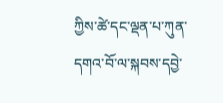ཀྱིས་ཚེ་དང་ལྡན་པ་ཀུན་དགའ་བོ་ལ་སྐབས་དབྱེ་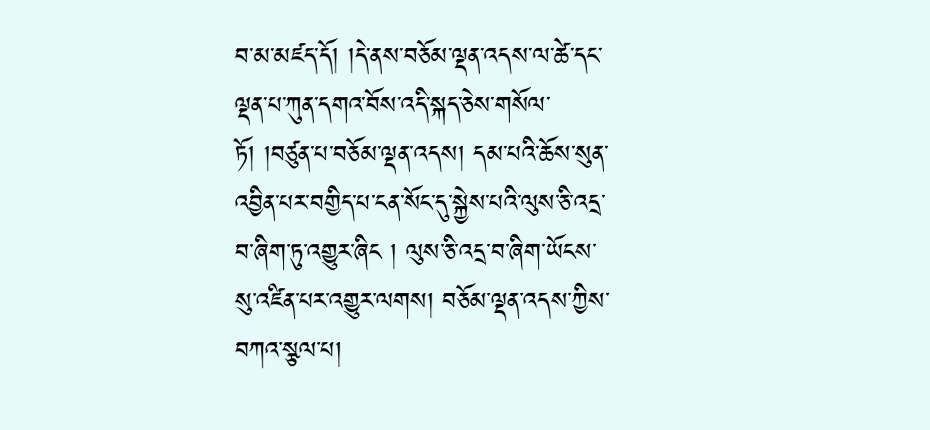བ་མ་མཛད་དོ། །དེ་ནས་བཅོམ་ལྡན་འདས་ལ་ཚེ་དང་ལྡན་པ་ཀུན་དགའ་བོས་འདི་སྐད་ཅེས་གསོལ་ཏོ། །བཙུན་པ་བཅོམ་ལྡན་འདས། དམ་པའི་ཆོས་སུན་འབྱིན་པར་བགྱིད་པ་ངན་སོང་དུ་སྐྱེས་པའི་ལུས་ཅི་འདྲ་བ་ཞིག་ཏུ་འགྱུར་ཞིང ། ལུས་ཅི་འདྲ་བ་ཞིག་ཡོངས་སུ་འཛིན་པར་འགྱུར་ལགས། བཅོམ་ལྡན་འདས་ཀྱིས་བཀའ་སྩལ་པ།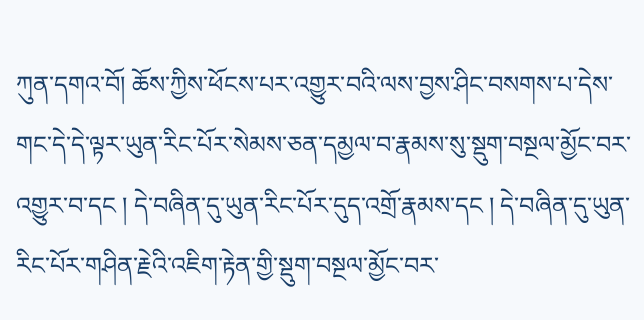ཀུན་དགའ་བོ། ཆོས་ཀྱིས་ཕོངས་པར་འགྱུར་བའི་ལས་བྱས་ཤིང་བསགས་པ་དེས་གང་དེ་དེ་ལྟར་ཡུན་རིང་པོར་སེམས་ཅན་དམྱལ་བ་རྣམས་སུ་སྡུག་བསྔལ་མྱོང་བར་འགྱུར་བ་དང ། དེ་བཞིན་དུ་ཡུན་རིང་པོར་དུད་འགྲོ་རྣམས་དང ། དེ་བཞིན་དུ་ཡུན་རིང་པོར་གཤིན་རྗེའི་འཇིག་རྟེན་གྱི་སྡུག་བསྔལ་མྱོང་བར་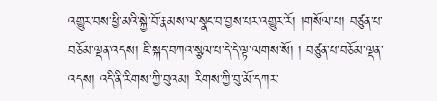འགྱུར་བས་ཕྱི་མའི་སྐྱེ་བོ་རྣམས་ལ་སྣང་བ་བྱས་པར་འགྱུར་རོ། །གསོལ་པ། བཙུན་པ་བཅོམ་ལྡན་འདས། ཇི་སྐད་བཀའ་སྩལ་པ་དེ་དེ་ལྟ་ལགས་སོ། ། བཙུན་པ་བཅོམ་ལྡན་འདས། འདི་ནི་རིགས་ཀྱི་བུའམ། རིགས་ཀྱི་བུ་མོ་དཀར་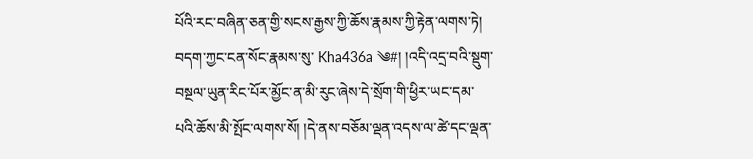པོའི་རང་བཞིན་ཅན་གྱི་སངས་རྒྱས་ཀྱི་ཆོས་རྣམས་ཀྱི་རྟེན་ལགས་ཏེ། བདག་ཀྱང་ངན་སོང་རྣམས་སུ་ Kha436a ༄#། །འདི་འདྲ་བའི་སྡུག་བསྔལ་ཡུན་རིང་པོར་མྱོང་ན་མི་རུང་ཞེས་དེ་སྲོག་གི་ཕྱིར་ཡང་དམ་པའི་ཆོས་མི་སྤོང་ལགས་སོ། །དེ་ནས་བཅོམ་ལྡན་འདས་ལ་ཚེ་དང་ལྡན་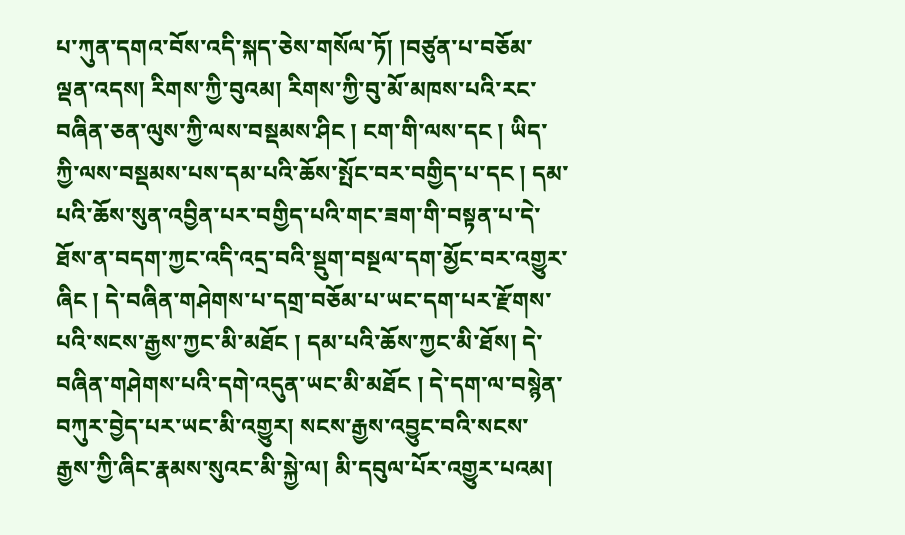པ་ཀུན་དགའ་བོས་འདི་སྐད་ཅེས་གསོལ་ཏོ། །བཙུན་པ་བཅོམ་ལྡན་འདས། རིགས་ཀྱི་བུའམ། རིགས་ཀྱི་བུ་མོ་མཁས་པའི་རང་བཞིན་ཅན་ལུས་ཀྱི་ལས་བསྡམས་ཤིང ། ངག་གི་ལས་དང ། ཡིད་ཀྱི་ལས་བསྡམས་པས་དམ་པའི་ཆོས་སྤོང་བར་བགྱིད་པ་དང ། དམ་པའི་ཆོས་སུན་འབྱིན་པར་བགྱིད་པའི་གང་ཟག་གི་བསྟན་པ་དེ་ཐོས་ན་བདག་ཀྱང་འདི་འདྲ་བའི་སྡུག་བསྔལ་དག་མྱོང་བར་འགྱུར་ཞིང ། དེ་བཞིན་གཤེགས་པ་དགྲ་བཅོམ་པ་ཡང་དག་པར་རྫོགས་པའི་སངས་རྒྱས་ཀྱང་མི་མཐོང ། དམ་པའི་ཆོས་ཀྱང་མི་ཐོས། དེ་བཞིན་གཤེགས་པའི་དགེ་འདུན་ཡང་མི་མཐོང ། དེ་དག་ལ་བསྙེན་བཀུར་བྱེད་པར་ཡང་མི་འགྱུར། སངས་རྒྱས་འབྱུང་བའི་སངས་རྒྱས་ཀྱི་ཞིང་རྣམས་སུའང་མི་སྐྱེ་ལ། མི་དབུལ་པོར་འགྱུར་པའམ།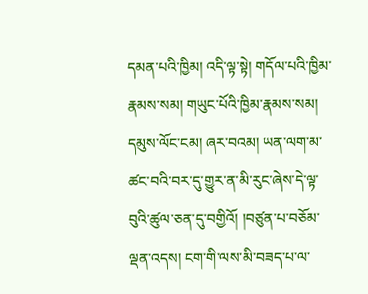དམན་པའི་ཁྱིམ། འདི་ལྟ་སྟེ། གདོལ་པའི་ཁྱིམ་རྣམས་སམ། གཡུང་པོའི་ཁྱིམ་རྣམས་སམ། དམུས་ལོང་ངམ། ཞར་བའམ། ཡན་ལག་མ་ཚང་བའི་བར་དུ་གྱུར་ན་མི་རུང་ཞེས་དེ་ལྟ་བུའི་ཚུལ་ཅན་དུ་བགྱིའོ། །བཙུན་པ་བཅོམ་ལྡན་འདས། ངག་གི་ལས་མི་བཟད་པ་ལ་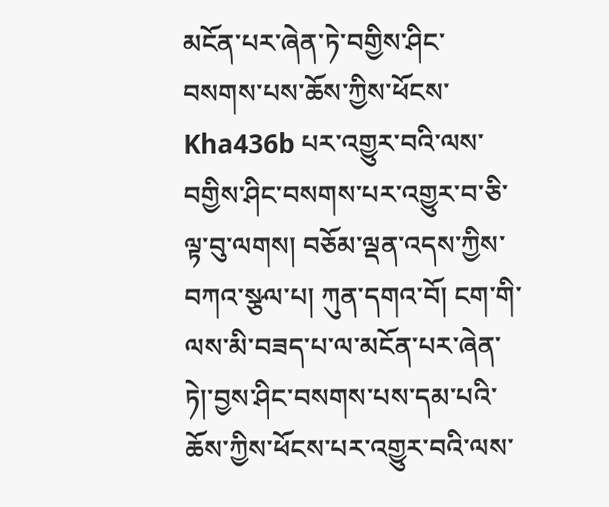མངོན་པར་ཞེན་ཏེ་བགྱིས་ཤིང་བསགས་པས་ཆོས་ཀྱིས་ཕོངས་ Kha436b པར་འགྱུར་བའི་ལས་བགྱིས་ཤིང་བསགས་པར་འགྱུར་བ་ཅི་ལྟ་བུ་ལགས། བཅོམ་ལྡན་འདས་ཀྱིས་བཀའ་སྩལ་པ། ཀུན་དགའ་བོ། ངག་གི་ལས་མི་བཟད་པ་ལ་མངོན་པར་ཞེན་ཏེ།་བྱས་ཤིང་བསགས་པས་དམ་པའི་ཆོས་ཀྱིས་ཕོངས་པར་འགྱུར་བའི་ལས་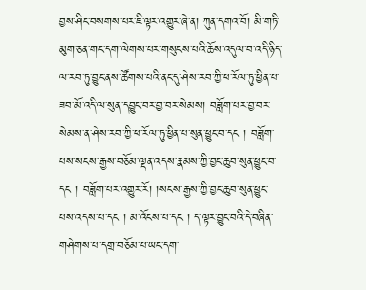བྱས་ཤིང་བསགས་པར་ཇི་ལྟར་འགྱུར་ཞེ་ན། ཀུན་དགའ་བོ། མི་གཏི་མུག་ཅན་གང་དག་ལེགས་པར་གསུངས་པའི་ཆོས་འདུལ་བ་འདི་ཉིད་ལ་རབ་ཏུ་བྱུང་ནས་ཚོགས་པའི་ནང་དུ་ཤེས་རབ་ཀྱི་ཕ་རོལ་ཏུ་ཕྱིན་པ་ཟབ་མོ་འདི་ལ་སུན་དབྱུང་བར་བྱ་བར་སེམས། བཟློག་པར་བྱ་བར་སེམས་ན་ཤེས་རབ་ཀྱི་ཕ་རོལ་ཏུ་ཕྱིན་པ་སུན་ཕྱུང་བ་དང ། བཟློག་པས་སངས་རྒྱས་བཅོམ་ལྡན་འདས་རྣམས་ཀྱི་བྱང་ཆུབ་སུན་ཕྱུང་བ་དང ། བཟློག་པར་འགྱུར་རོ། །སངས་རྒྱས་ཀྱི་བྱང་ཆུབ་སུན་ཕྱུང་པས་འདས་པ་དང ། མ་འོངས་པ་དང ། ད་ལྟར་བྱུང་བའི་དེ་བཞིན་གཤེགས་པ་དགྲ་བཅོམ་པ་ཡང་དག་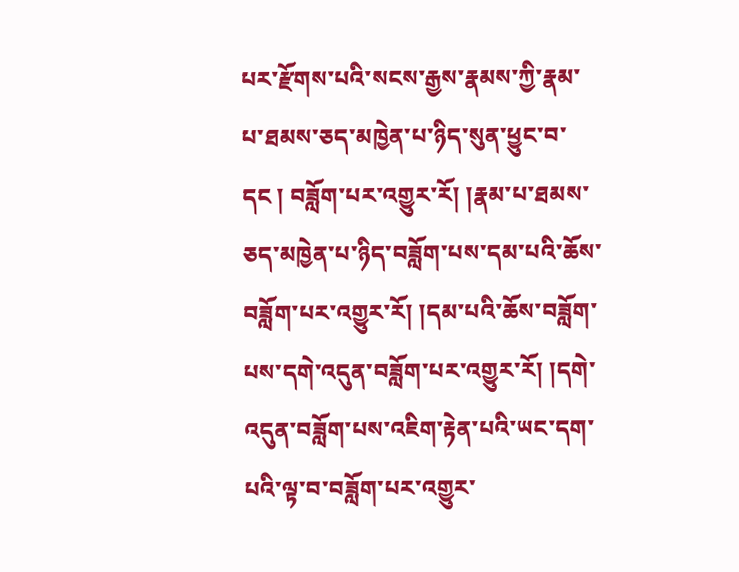པར་རྫོགས་པའི་སངས་རྒྱས་རྣམས་ཀྱི་རྣམ་པ་ཐམས་ཅད་མཁྱེན་པ་ཉིད་སུན་ཕྱུང་བ་དང ། བཟློག་པར་འགྱུར་རོ། །རྣམ་པ་ཐམས་ཅད་མཁྱེན་པ་ཉིད་བཟློག་པས་དམ་པའི་ཆོས་བཟློག་པར་འགྱུར་རོ། །དམ་པའི་ཆོས་བཟློག་པས་དགེ་འདུན་བཟློག་པར་འགྱུར་རོ། །དགེ་འདུན་བཟློག་པས་འཇིག་རྟེན་པའི་ཡང་དག་པའི་ལྟ་བ་བཟློག་པར་འགྱུར་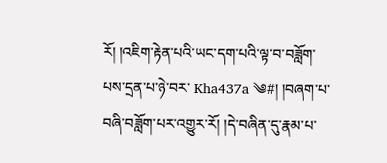རོ། །འཇིག་རྟེན་པའི་ཡང་དག་པའི་ལྟ་བ་བཟློག་པས་དྲན་པ་ཉེ་བར་ Kha437a ༄#། །བཞག་པ་བཞི་བཟློག་པར་འགྱུར་རོ། །དེ་བཞིན་དུ་རྣམ་པ་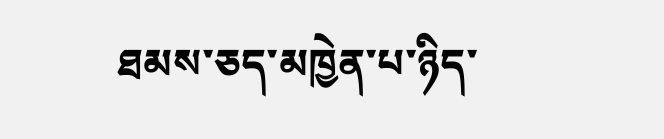ཐམས་ཅད་མཁྱེན་པ་ཉིད་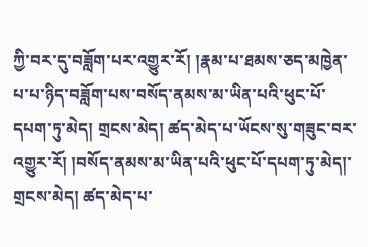ཀྱི་བར་དུ་བཟློག་པར་འགྱུར་རོ། །རྣམ་པ་ཐམས་ཅད་མཁྱེན་པ་པ་ཉིད་བཟློག་པས་བསོད་ནམས་མ་ཡིན་པའི་ཕུང་པོ་དཔག་ཏུ་མེད། གྲངས་མེད། ཚད་མེད་པ་ཡོངས་སུ་གཟུང་བར་འགྱུར་རོ། །བསོད་ནམས་མ་ཡིན་པའི་ཕུང་པོ་དཔག་ཏུ་མེད།་གྲངས་མེད། ཚད་མེད་པ་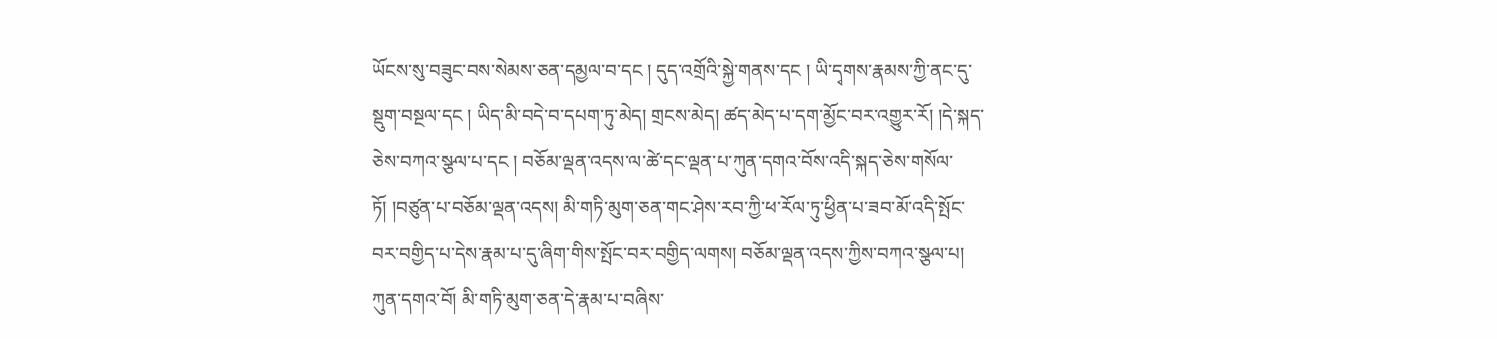ཡོངས་སུ་བཟུང་བས་སེམས་ཅན་དམྱལ་བ་དང ། དུད་འགྲོའི་སྐྱེ་གནས་དང ། ཡི་དྭགས་རྣམས་ཀྱི་ནང་དུ་སྡུག་བསྔལ་དང ། ཡིད་མི་བདེ་བ་དཔག་ཏུ་མེད། གྲངས་མེད། ཚད་མེད་པ་དག་མྱོང་བར་འགྱུར་རོ། །དེ་སྐད་ཅེས་བཀའ་སྩལ་པ་དང ། བཅོམ་ལྡན་འདས་ལ་ཚེ་དང་ལྡན་པ་ཀུན་དགའ་བོས་འདི་སྐད་ཅེས་གསོལ་ཏོ། །བཙུན་པ་བཅོམ་ལྡན་འདས། མི་གཏི་མུག་ཅན་གང་ཤེས་རབ་ཀྱི་ཕ་རོལ་ཏུ་ཕྱིན་པ་ཟབ་མོ་འདི་སྤོང་བར་བགྱིད་པ་དེས་རྣམ་པ་དུ་ཞིག་གིས་སྤོང་བར་བགྱིད་ལགས། བཅོམ་ལྡན་འདས་ཀྱིས་བཀའ་སྩལ་པ། ཀུན་དགའ་བོ། མི་གཏི་མུག་ཅན་དེ་རྣམ་པ་བཞིས་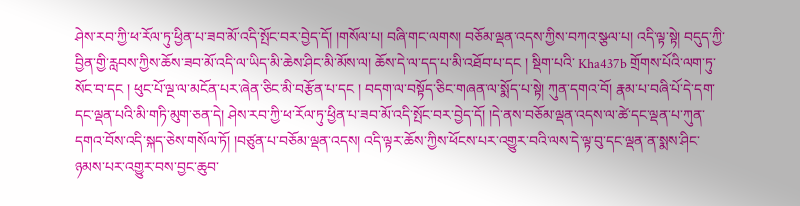ཤེས་རབ་ཀྱི་ཕ་རོལ་ཏུ་ཕྱིན་པ་ཟབ་མོ་འདི་སྤོང་བར་བྱེད་དོ། །གསོལ་པ། བཞི་གང་ལགས། བཅོམ་ལྡན་འདས་ཀྱིས་བཀའ་སྩལ་པ། འདི་ལྟ་སྟེ། བདུད་ཀྱི་བྱིན་གྱི་རླབས་ཀྱིས་ཆོས་ཟབ་མོ་འདི་ལ་ཡིད་མི་ཆེས་ཤིང་མི་མོས་ལ། ཆོས་དེ་ལ་དད་པ་མི་འཐོབ་པ་དང ། སྡིག་པའི་ Kha437b གྲོགས་པོའི་ལག་ཏུ་སོང་བ་དང ། ཕུང་པོ་ལྔ་ལ་མངོན་པར་ཞེན་ཅིང་མི་བརྩོན་པ་དང ། བདག་ལ་བསྟོད་ཅིང་གཞན་ལ་སྨོད་པ་སྟེ། ཀུན་དགའ་བོ། རྣམ་པ་བཞི་པོ་དེ་དག་དང་ལྡན་པའི་མི་གཏི་མུག་ཅན་དེ། ཤེས་རབ་ཀྱི་ཕ་རོལ་ཏུ་ཕྱིན་པ་ཟབ་མོ་འདི་སྤོང་བར་བྱེད་དོ། །དེ་ནས་བཅོམ་ལྡན་འདས་ལ་ཚེ་དང་ལྡན་པ་ཀུན་དགའ་བོས་འདི་སྐད་ཅེས་གསོལ་ཏོ། །བཙུན་པ་བཅོམ་ལྡན་འདས། འདི་ལྟར་ཆོས་ཀྱིས་ཕོངས་པར་འགྱུར་བའི་ལས་དེ་ལྟ་བུ་དང་ལྡན་ན་སྨས་ཤིང་ཉམས་པར་འགྱུར་བས་བྱང་ཆུབ་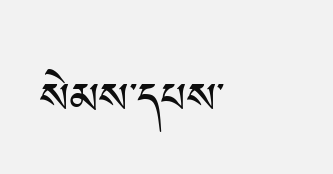སེམས་དཔས་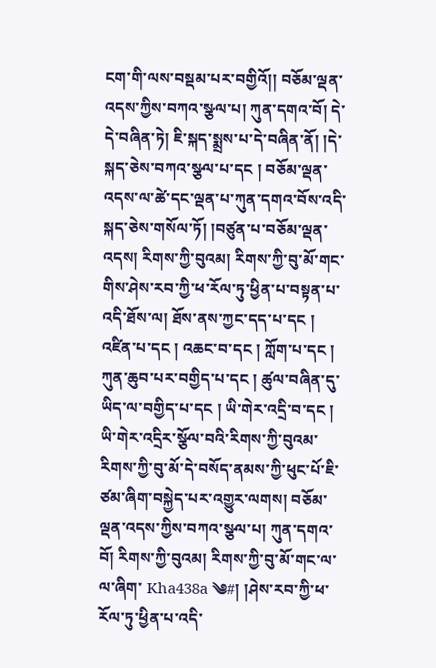ངག་གི་ལས་བསྡམ་པར་བགྱིའོ།། བཅོམ་ལྡན་འདས་ཀྱིས་བཀའ་སྩལ་པ། ཀུན་དགའ་བོ། དེ་དེ་བཞིན་ཏེ། ཇི་སྐད་སྨྲས་པ་དེ་བཞིན་ནོ། །དེ་སྐད་ཅེས་བཀའ་སྩལ་པ་དང ། བཅོམ་ལྡན་འདས་ལ་ཚེ་དང་ལྡན་པ་ཀུན་དགའ་བོས་འདི་སྐད་ཅེས་གསོལ་ཏོ། །བཙུན་པ་བཅོམ་ལྡན་འདས། རིགས་ཀྱི་བུའམ། རིགས་ཀྱི་བུ་མོ་གང་གིས་ཤེས་རབ་ཀྱི་ཕ་རོལ་ཏུ་ཕྱིན་པ་བསྟན་པ་འདི་ཐོས་ལ། ཐོས་ནས་ཀྱང་དད་པ་དང ། འཛིན་པ་དང ། འཆང་བ་དང ། ཀློག་པ་དང ། ཀུན་ཆུབ་པར་བགྱིད་པ་དང ། ཚུལ་བཞིན་དུ་ཡིད་ལ་བགྱིད་པ་དང ། ཡི་གེར་འདྲི་བ་དང ། ཡི་གེར་འདྲིར་སྩོལ་བའི་རིགས་ཀྱི་བུའམ་རིགས་ཀྱི་བུ་མོ་དེ་བསོད་ནམས་ཀྱི་ཕུང་པོ་ཇི་ཙམ་ཞིག་བསྐྱེད་པར་འགྱུར་ལགས། བཅོམ་ལྡན་འདས་ཀྱིས་བཀའ་སྩལ་པ། ཀུན་དགའ་བོ། རིགས་ཀྱི་བུའམ། རིགས་ཀྱི་བུ་མོ་གང་ལ་ལ་ཞིག་ Kha438a ༄#། །ཤེས་རབ་ཀྱི་ཕ་རོལ་ཏུ་ཕྱིན་པ་འདི་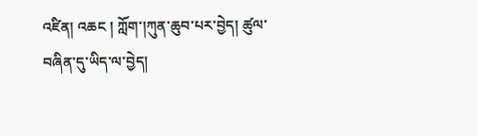འཛིན། འཆང ། ཀློག་།ཀུན་ཆུབ་པར་བྱེད། ཚུལ་བཞིན་དུ་ཡིད་ལ་བྱེད།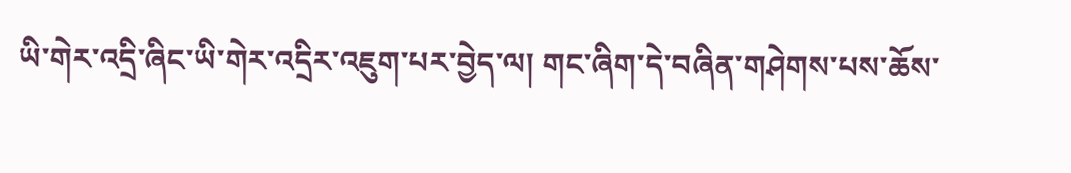ཡི་གེར་འདྲི་ཞིང་ཡི་གེར་འདྲིར་འཇུག་པར་བྱེད་ལ། གང་ཞིག་དེ་བཞིན་གཤེགས་པས་ཆོས་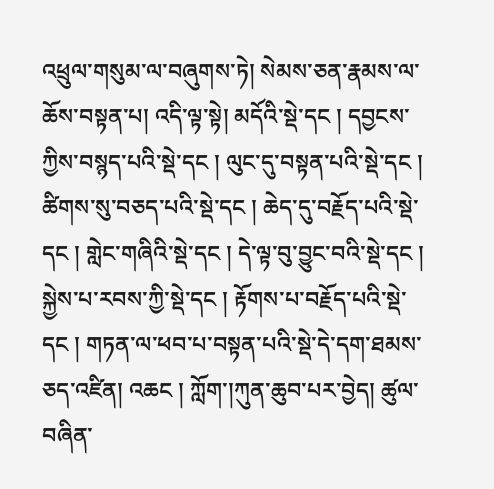འཕྲུལ་གསུམ་ལ་བཞུགས་ཏེ། སེམས་ཅན་རྣམས་ལ་ཆོས་བསྟན་པ། འདི་ལྟ་སྟེ། མདོའི་སྡེ་དང ། དབྱངས་ཀྱིས་བསྙད་པའི་སྡེ་དང ། ལུང་དུ་བསྟན་པའི་སྡེ་དང ། ཚིགས་སུ་བཅད་པའི་སྡེ་དང ། ཆེད་དུ་བརྗོད་པའི་སྡེ་དང ། གླེང་གཞིའི་སྡེ་དང ། དེ་ལྟ་བུ་བྱུང་བའི་སྡེ་དང ། སྐྱེས་པ་རབས་ཀྱི་སྡེ་དང ། རྟོགས་པ་བརྗོད་པའི་སྡེ་དང ། གཏན་ལ་ཕབ་པ་བསྟན་པའི་སྡེ་དེ་དག་ཐམས་ཅད་འཛིན། འཆང ། ཀློག་།ཀུན་ཆུབ་པར་བྱེད། ཚུལ་བཞིན་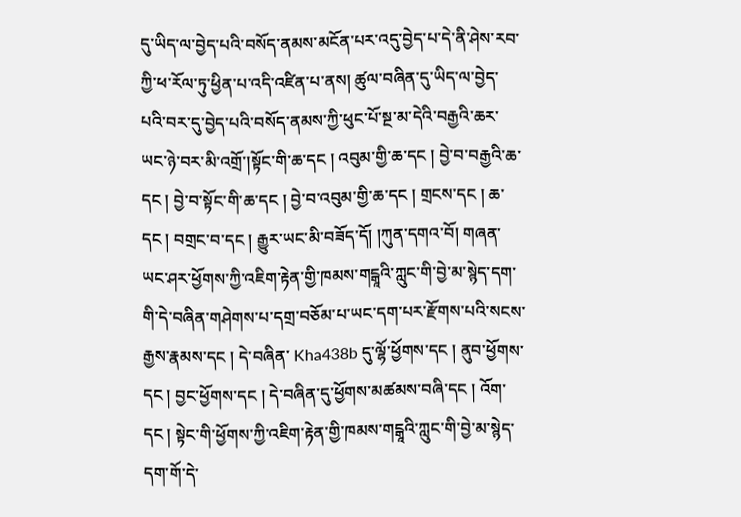དུ་ཡིད་ལ་བྱེད་པའི་བསོད་ནམས་མངོན་པར་འདུ་བྱེད་པ་དེ་ནི་ཤེས་རབ་ཀྱི་ཕ་རོལ་ཏུ་ཕྱིན་པ་འདི་འཛིན་པ་ནས། ཚུལ་བཞིན་དུ་ཡིད་ལ་བྱེད་པའི་བར་དུ་བྱེད་པའི་བསོད་ནམས་ཀྱི་ཕུང་པོ་སྔ་མ་དེའི་བརྒྱའི་ཆར་ཡང་ཉེ་བར་མི་འགྲོ་།སྟོང་གི་ཆ་དང ། འབུམ་གྱི་ཆ་དང ། བྱེ་བ་བརྒྱའི་ཆ་དང ། བྱེ་བ་སྟོང་གི་ཆ་དང ། བྱེ་བ་འབུམ་གྱི་ཆ་དང ། གྲངས་དང ། ཆ་དང ། བགྲང་བ་དང ། རྒྱུར་ཡང་མི་བཟོད་དོ། །ཀུན་དགའ་བོ། གཞན་ཡང་ཤར་ཕྱོགས་ཀྱི་འཇིག་རྟེན་གྱི་ཁམས་གངྒཱའི་ཀླུང་གི་བྱེ་མ་སྙེད་དག་གི་དེ་བཞིན་གཤེགས་པ་དགྲ་བཅོམ་པ་ཡང་དག་པར་རྫོགས་པའི་སངས་རྒྱས་རྣམས་དང ། དེ་བཞིན་ Kha438b དུ་ལྷོ་ཕྱོགས་དང ། ནུབ་ཕྱོགས་དང ། བྱང་ཕྱོགས་དང ། དེ་བཞིན་དུ་ཕྱོགས་མཚམས་བཞི་དང ། འོག་དང ། སྟེང་གི་ཕྱོགས་ཀྱི་འཇིག་རྟེན་གྱི་ཁམས་གངྒཱའི་ཀླུང་གི་བྱེ་མ་སྙེད་དག་གོ་དེ་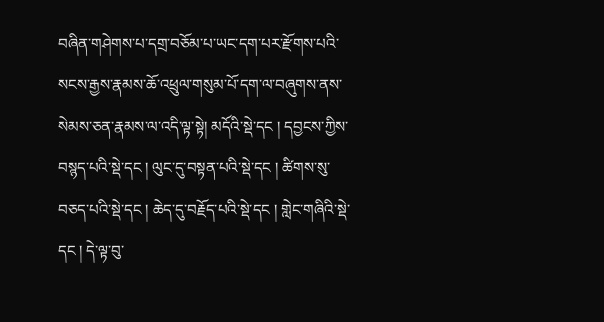བཞིན་གཤེགས་པ་དགྲ་བཅོམ་པ་ཡང་དག་པར་རྫོགས་པའི་སངས་རྒྱས་རྣམས་ཆོ་འཕྲུལ་གསུམ་པོ་དག་ལ་བཞུགས་ནས་སེམས་ཅན་རྣམས་ལ་འདི་ལྟ་སྟེ། མདོའི་སྡེ་དང ། དབྱངས་ཀྱིས་བསྙད་པའི་སྡེ་དང ། ལུང་དུ་བསྟན་པའི་སྡེ་དང ། ཚིགས་སུ་བཅད་པའི་སྡེ་དང ། ཆེད་དུ་བརྗོད་པའི་སྡེ་དང ། གླེང་གཞིའི་སྡེ་དང ། དེ་ལྟ་བུ་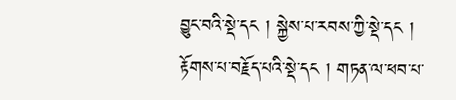བྱུང་བའི་སྡེ་དང ། སྐྱེས་པ་རབས་ཀྱི་སྡེ་དང ། རྟོགས་པ་བརྗོད་པའི་སྡེ་དང ། གཏན་ལ་ཕབ་པ་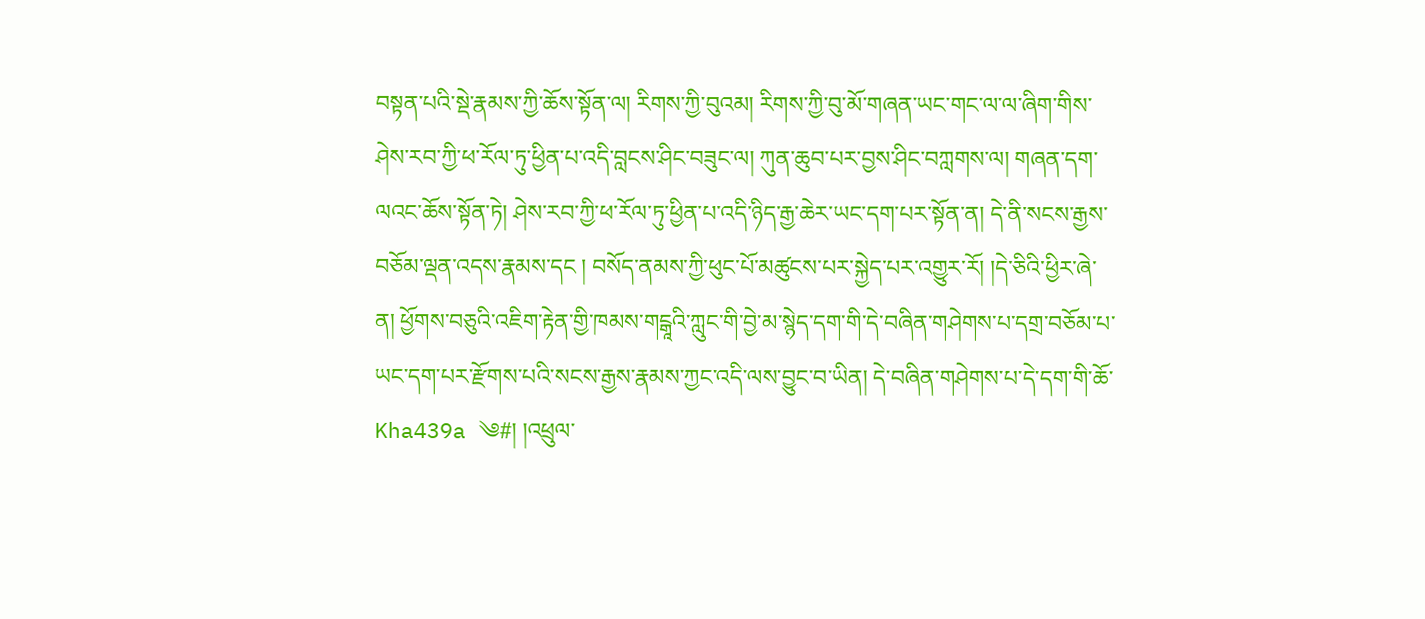བསྟན་པའི་སྡེ་རྣམས་ཀྱི་ཆོས་སྟོན་ལ། རིགས་ཀྱི་བུའམ། རིགས་ཀྱི་བུ་མོ་གཞན་ཡང་གང་ལ་ལ་ཞིག་གིས་ཤེས་རབ་ཀྱི་ཕ་རོལ་ཏུ་ཕྱིན་པ་འདི་བླངས་ཤིང་བཟུང་ལ། ཀུན་ཆུབ་པར་བྱས་ཤིང་བཀླགས་ལ། གཞན་དག་ལའང་ཆོས་སྟོན་ཏེ། ཤེས་རབ་ཀྱི་ཕ་རོལ་ཏུ་ཕྱིན་པ་འདི་ཉིད་རྒྱ་ཆེར་ཡང་དག་པར་སྟོན་ན། དེ་ནི་སངས་རྒྱས་བཅོམ་ལྡན་འདས་རྣམས་དང ། བསོད་ནམས་ཀྱི་ཕུང་པོ་མཚུངས་པར་སྐྱེད་པར་འགྱུར་རོ། །དེ་ཅིའི་ཕྱིར་ཞེ་ན། ཕྱོགས་བཅུའི་འཇིག་རྟེན་གྱི་ཁམས་གངྒཱའི་ཀླུང་གི་བྱེ་མ་སྙེད་དག་གི་དེ་བཞིན་གཤེགས་པ་དགྲ་བཅོམ་པ་ཡང་དག་པར་རྫོགས་པའི་སངས་རྒྱས་རྣམས་ཀྱང་འདི་ལས་བྱུང་བ་ཡིན། དེ་བཞིན་གཤེགས་པ་དེ་དག་གི་ཆོ་ Kha439a ༄#། །འཕྲུལ་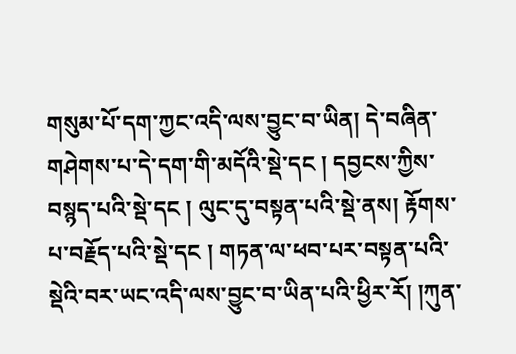གསུམ་པོ་དག་ཀྱང་འདི་ལས་བྱུང་བ་ཡིན། དེ་བཞིན་གཤེགས་པ་དེ་དག་གི་མདོའི་སྡེ་དང ། དབྱངས་ཀྱིས་བསྙད་པའི་སྡེ་དང ། ལུང་དུ་བསྟན་པའི་སྡེ་ནས། རྟོགས་པ་བརྗོད་པའི་སྡེ་དང ། གཏན་ལ་ཕབ་པར་བསྟན་པའི་སྡེའི་བར་ཡང་འདི་ལས་བྱུང་བ་ཡིན་པའི་ཕྱིར་རོ། །ཀུན་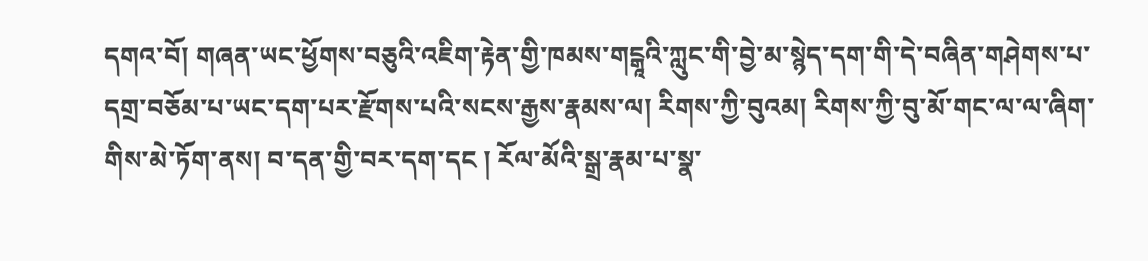དགའ་བོ། གཞན་ཡང་ཕྱོགས་བཅུའི་འཇིག་རྟེན་གྱི་ཁམས་གངྒཱའི་ཀླུང་གི་བྱེ་མ་སྙེད་དག་གི་དེ་བཞིན་གཤེགས་པ་དགྲ་བཅོམ་པ་ཡང་དག་པར་རྫོགས་པའི་སངས་རྒྱས་རྣམས་ལ། རིགས་ཀྱི་བུའམ། རིགས་ཀྱི་བུ་མོ་གང་ལ་ལ་ཞིག་གིས་མེ་ཏོག་ནས། བ་དན་གྱི་བར་དག་དང ། རོལ་མོའི་སྒྲ་རྣམ་པ་སྣ་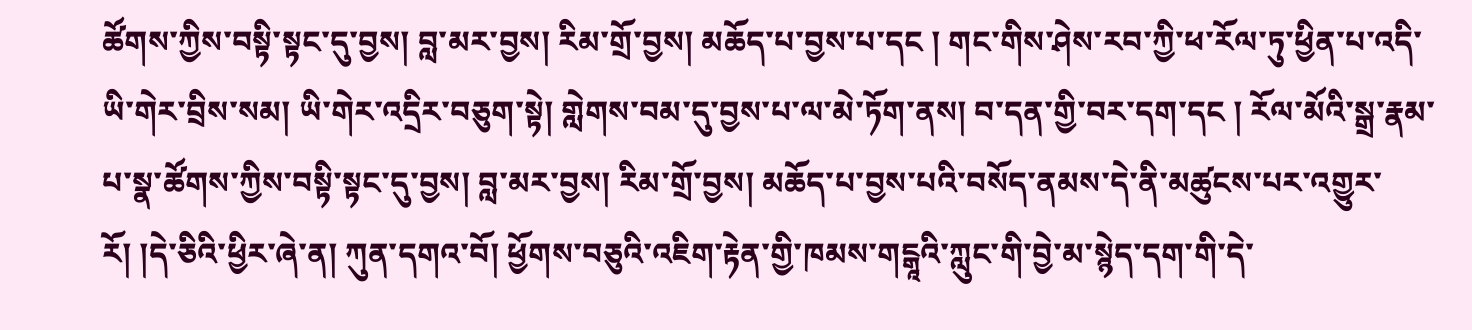ཚོགས་ཀྱིས་བསྟི་སྟང་དུ་བྱས། བླ་མར་བྱས། རིམ་གྲོ་བྱས། མཆོད་པ་བྱས་པ་དང ། གང་གིས་ཤེས་རབ་ཀྱི་ཕ་རོལ་ཏུ་ཕྱིན་པ་འདི་ཡི་གེར་བྲིས་སམ། ཡི་གེར་འདྲིར་བཅུག་སྟེ། གླེགས་བམ་དུ་བྱས་པ་ལ་མེ་ཏོག་ནས། བ་དན་གྱི་བར་དག་དང ། རོལ་མོའི་སྒྲ་རྣམ་པ་སྣ་ཚོགས་ཀྱིས་བསྟི་སྟང་དུ་བྱས། བླ་མར་བྱས། རིམ་གྲོ་བྱས། མཆོད་པ་བྱས་པའི་བསོད་ནམས་དེ་ནི་མཚུངས་པར་འགྱུར་རོ། །དེ་ཅིའི་ཕྱིར་ཞེ་ན། ཀུན་དགའ་བོ། ཕྱོགས་བཅུའི་འཇིག་རྟེན་གྱི་ཁམས་གངྒཱའི་ཀླུང་གི་བྱེ་མ་སྙེད་དག་གི་དེ་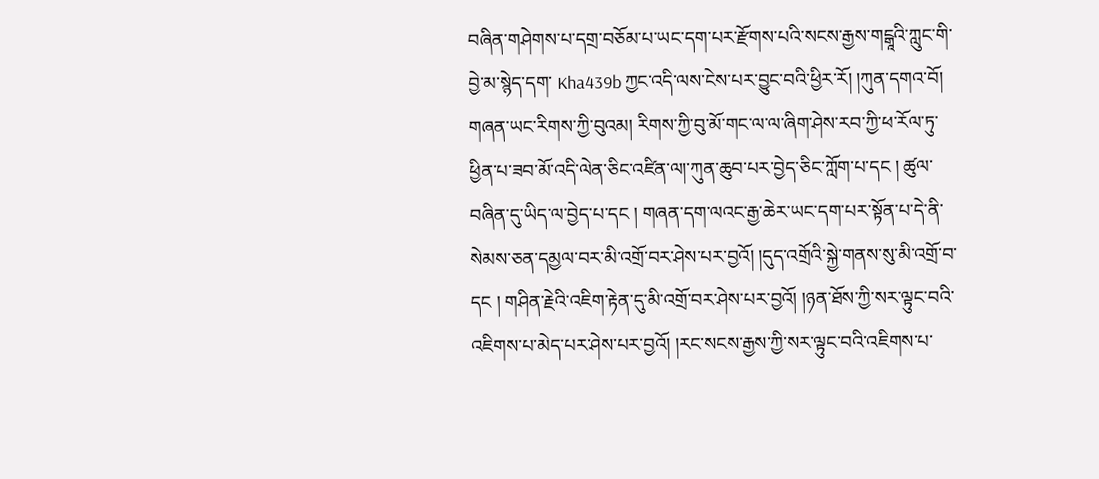བཞིན་གཤེགས་པ་དགྲ་བཅོམ་པ་ཡང་དག་པར་རྫོགས་པའི་སངས་རྒྱས་གངྒཱའི་ཀླུང་གི་བྱེ་མ་སྙེད་དག་ Kha439b ཀྱང་འདི་ལས་ངེས་པར་བྱུང་བའི་ཕྱིར་རོ། །ཀུན་དགའ་བོ། གཞན་ཡང་རིགས་ཀྱི་བུའམ། རིགས་ཀྱི་བུ་མོ་གང་ལ་ལ་ཞིག་ཤེས་རབ་ཀྱི་ཕ་རོལ་ཏུ་ཕྱིན་པ་ཟབ་མོ་འདི་ལེན་ཅིང་འཛིན་ལ།་ཀུན་ཆུབ་པར་བྱེད་ཅིང་ཀློག་པ་དང ། ཚུལ་བཞིན་དུ་ཡིད་ལ་བྱེད་པ་དང ། གཞན་དག་ལའང་རྒྱ་ཆེར་ཡང་དག་པར་སྟོན་པ་དེ་ནི་སེམས་ཅན་དམྱལ་བར་མི་འགྲོ་བར་ཤེས་པར་བྱའོ། །དུད་འགྲོའི་སྐྱེ་གནས་སུ་མི་འགྲོ་བ་དང ། གཤིན་རྗེའི་འཇིག་རྟེན་དུ་མི་འགྲོ་བར་ཤེས་པར་བྱའོ། །ཉན་ཐོས་ཀྱི་སར་ལྟུང་བའི་འཇིགས་པ་མེད་པར་ཤེས་པར་བྱའོ། །རང་སངས་རྒྱས་ཀྱི་སར་ལྟུང་བའི་འཇིགས་པ་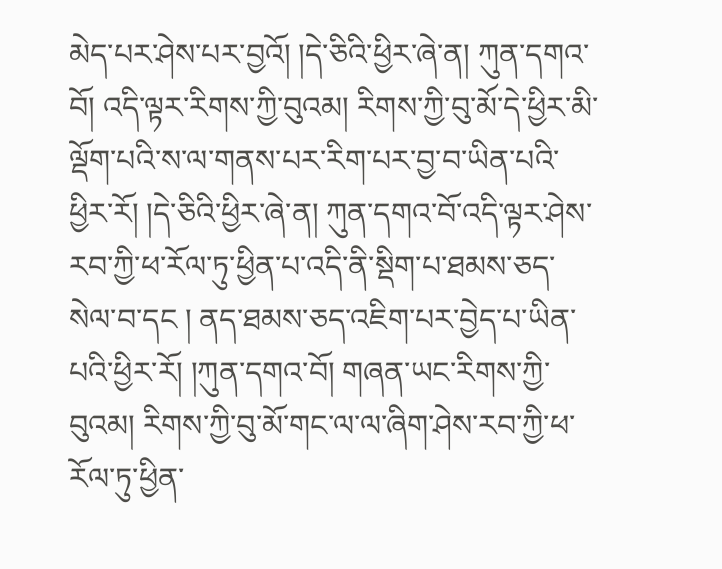མེད་པར་ཤེས་པར་བྱའོ། །དེ་ཅིའི་ཕྱིར་ཞེ་ན། ཀུན་དགའ་བོ། འདི་ལྟར་རིགས་ཀྱི་བུའམ། རིགས་ཀྱི་བུ་མོ་དེ་ཕྱིར་མི་ལྡོག་པའི་ས་ལ་གནས་པར་རིག་པར་བྱ་བ་ཡིན་པའི་ཕྱིར་རོ། །དེ་ཅིའི་ཕྱིར་ཞེ་ན། ཀུན་དགའ་བོ་འདི་ལྟར་ཤེས་རབ་ཀྱི་ཕ་རོལ་ཏུ་ཕྱིན་པ་འདི་ནི་སྡིག་པ་ཐམས་ཅད་སེལ་བ་དང ། ནད་ཐམས་ཅད་འཇིག་པར་བྱེད་པ་ཡིན་པའི་ཕྱིར་རོ། །ཀུན་དགའ་བོ། གཞན་ཡང་རིགས་ཀྱི་བུའམ། རིགས་ཀྱི་བུ་མོ་གང་ལ་ལ་ཞིག་ཤེས་རབ་ཀྱི་ཕ་རོལ་ཏུ་ཕྱིན་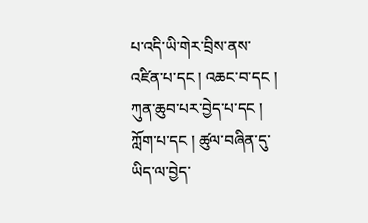པ་འདི་ཡི་གེར་བྲིས་ནས་འཛིན་པ་དང ། འཆང་བ་དང ། ཀུན་ཆུབ་པར་བྱེད་པ་དང ། ཀློག་པ་དང ། ཚུལ་བཞིན་དུ་ཡིད་ལ་བྱེད་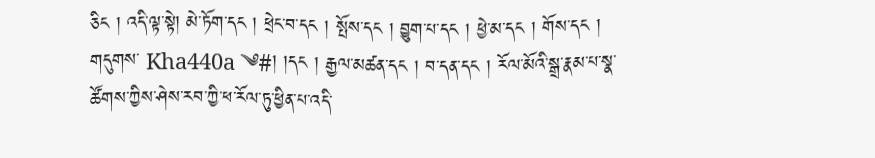ཅིང ། འདི་ལྟ་སྟེ། མེ་ཏོག་དང ། ཕྲེང་བ་དང ། སྤོས་དང ། བྱུག་པ་དང ། ཕྱེ་མ་དང ། གོས་དང ། གདུགས་ Kha440a ༄#། །དང ། རྒྱལ་མཚན་དང ། བ་དན་དང ། རོལ་མོའི་སྒྲ་རྣམ་པ་སྣ་ཚོགས་ཀྱིས་ཤེས་རབ་ཀྱི་ཕ་རོལ་ཏུ་ཕྱིན་པ་འདི་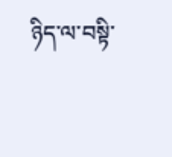ཉིད་ལ་བསྟི་